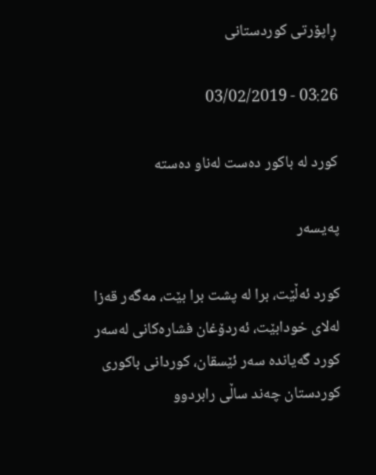ڕاپۆرتی کوردستانی

03:26 - 03/02/2019

كورد له‌ باكور ده‌ست له‌ناو ده‌سته‌‌

پەیسەر

كورد ئه‌ڵێت، برا له‌ پشت برا بێت، مه‌گه‌ر قه‌زا له‌لاى خودابێت، ئه‌ردۆغان فشاره‌كانى له‌سه‌ر كورد گه‌یانده‌ سه‌ر ئێسقان، كوردانى باكورى كوردستان چه‌ند ساڵى رابردوو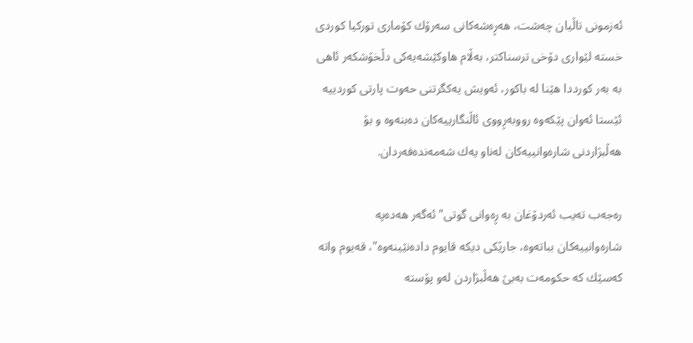ئه‌زمونى تاڵیان چه‌شت، هه‌ڕه‌شه‌كانى سه‌رۆك كۆمارى توركیا كوردى خسته‌ لێوارى دۆخى ترسناكتر، به‌ڵام هاوكێشه‌یه‌كى دڵخۆشكه‌ر ئاهى به‌ به‌ر كورددا هێنا له‌ باكور، ئه‌ویش یه‌كگرتنى حه‌وت پارتى كوردییه‌ ئێستا ئه‌وان پێكه‌وه‌ رووبه‌ڕووى ئاڵنگارییه‌كان ده‌بنه‌وه‌ و بۆ هه‌ڵبژاردنى شاره‌وانییه‌كان له‌ناو یه‌ك شه‌مه‌نده‌فه‌ردان.

ره‌جه‌ب ته‌یب ئەردۆغان به‌ ڕه‌وانى گوتى"ئەگەر هه‌ده‌په‌ شارەوانییەكان بباتەوە، جارێكى دیكە قایوم دادەنێینەوە"، قه‌یوم واته‌ كه‌سێك كه‌ حكومه‌ت به‌بێ هه‌ڵبژاردن له‌و پۆسته‌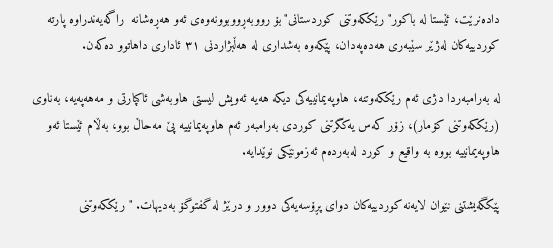داده‌نرێت، ئێستا له‌ باكور"رێككەوتنى كوردستانى"بۆ رووبه‌ڕووبوونه‌وه‌ى ئه‌و هه‌ڕه‌شانه‌  راگه‌یه‌ندراوه‌ پارته‌ كوردییه‌كان له‌ژێر سێبه‌رى هه‌ده‌په‌دان، پێكه‌وه‌ بەشدارى لە هەڵبژاردنى ٣١ ئادارى داهاتوو دەكەن.

له‌ به‌رامبه‌ردا دژى ئه‌م رێككه‌وتنه‌، هاوپه‌یمانییه‌كى دیكه‌ هه‌یه‌ ئه‌ویش لیستى هاوبه‌شى ئاكپارتى و مه‌هه‌په‌یه‌، به‌ناوى (رێككەوتنى كۆمار)، زۆر كه‌س یه‌كگرتنى كوردى به‌رامبه‌ر ئه‌م هاوپه‌یمانییه‌ پێ مه‌حاڵ بوو، به‌ڵام ئێستا ئه‌و هاوپه‌یمانییه‌ بووه‌ به‌ واقیع و كورد له‌به‌رده‌م ئه‌زمونێكى نوێدایه‌.

پێكگه‌یشتنى نێوان لایەنە كوردییەكان دواى پڕۆسەیەكى دوور و درێژ لە گفتوگۆ بەدیهات. "رێككەوتنى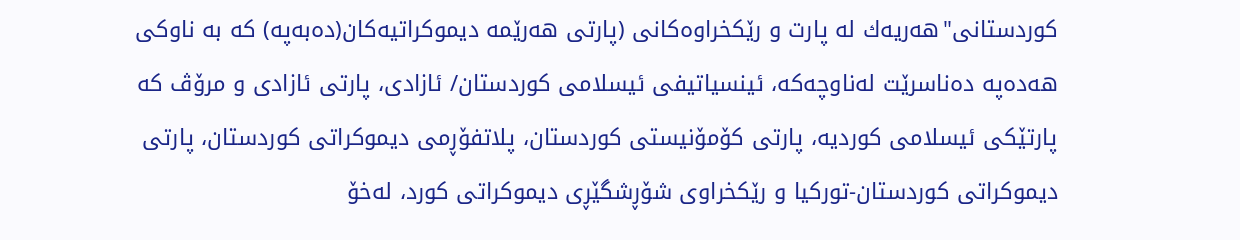كوردستانى"هەریەك لە پارت و رێكخراوەكانى (پارتى هەرێمە دیموكراتیەكان(دەبەپە) كە بە ناوكى هه‌ده‌په‌ دەناسرێت لەناوچەكە، ئینسیاتیفى ئیسلامى كوردستان/ ئازادى، پارتى ئازادى و مرۆڤ كە پارتێكى ئیسلامى كوردیە، پارتى كۆمۆنیستى كوردستان، پلاتفۆڕمى دیموكراتى كوردستان، پارتى دیموكراتى كوردستان-توركیا و رێكخراوى شۆڕشگێڕى دیموكراتى كورد، لەخۆ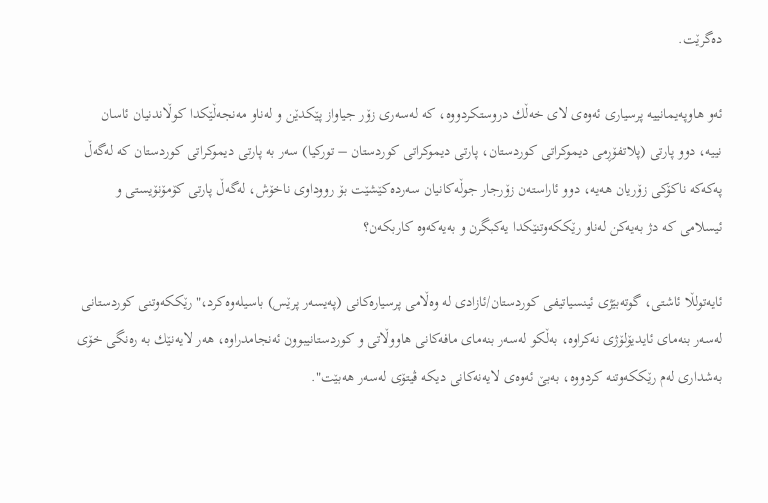دەگرێت.

ئه‌و هاوپه‌یمانییه‌ پرسیارى ئه‌وه‌ى لاى خه‌ڵك دروستكردووه‌، كه‌ له‌سه‌رى زۆر جیاواز پێكدێن و له‌ناو مه‌نجه‌ڵێكدا كوڵاندنیان ئاسان نییه‌، دوو پارتى (پلاتفۆڕمى دیموكراتى كوردستان، پارتى دیموكراتى كوردستان – توركیا) سەر بە پارتى دیموكراتى كوردستان كە لەگەڵ پەكەكە ناكۆكى زۆریان هەیە، دوو ئاراسته‌ن زۆرجار جوڵه‌كانیان سه‌رده‌كێشێت بۆ رووداوى ناخۆش، لەگەڵ پارتى كۆمۆنۆیستى و ئیسلامى كە دژ بەیەكن لەناو رێككەوتنێكدا یەكبگرن و بەیەكەوە كاربكەن؟

ئایەتولڵا ئاشتى، گوتەبێژى ئینسیاتیفى كوردستان/ئازادى لە وەڵامى پرسیارەكانى (پەیسەر پرێس) باسیله‌وه‌كرد،"رێككەوتنى كوردستانى لەسەر بنەماى ئایدیۆلۆژى نەكراوە، بەڵكو لەسەر بنەماى مافەكانى هاووڵاتى و كوردستانیبوون ئەنجامدراوە، هەر لایەنێك بە رەنگى خۆى بەشدارى لەم رێككەوتنە كردووە، بەبێ ئەوەى لایەنەكانى دیكە ڤیتۆى لەسەر هەبێت".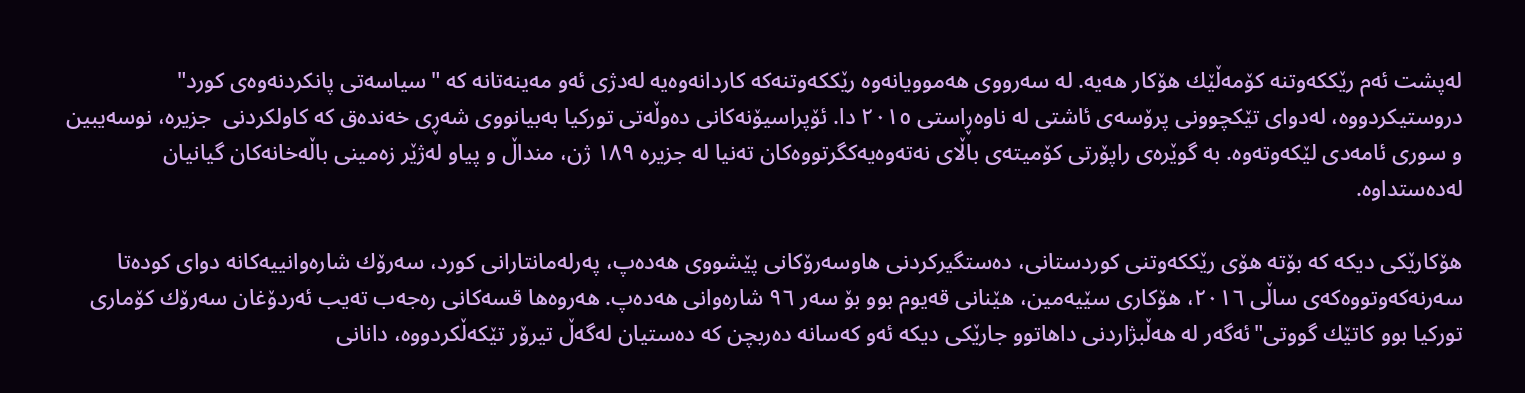لەپشت ئەم رێككەوتنە كۆمه‌ڵێك هۆكار هه‌یه‌. لە سەرووى هەموویانەوە رێككەوتنه‌كه‌ كاردانەوەیە لەدژى ئەو مەینەتانە كە "سیاسەتى پانكردنەوەى كورد" دروستیكردووە، لەدواى تێكچوونى پرۆسەى ئاشتى لە ناوەڕاستى ٢٠١٥ دا. ئۆپراسیۆنەكانى دەوڵەتى توركیا بەبیانووى شەڕى خەندەق كە كاولكردنى  جزیرە، نوسەیبین و سورى ئامەدى لێكەوتەوە. بە گوێرەى راپۆرتى كۆمیتەى باڵاى نەتەوەیەكگرتووەكان تەنیا لە جزیرە ١٨٩ ژن، منداڵ و پیاو لەژێر زەمینى باڵەخانەكان گیانیان لەدەستداوە.

هۆكارێكى دیكە كە بۆتە هۆى رێككەوتنى كوردستانى، دەستگیركردنى هاوسەرۆكانى پێشووى هه‌ده‌پ، پەرلەمانتارانى كورد، سەرۆك شارەوانییەكانە دواى كودەتا سه‌رنه‌كه‌وتووه‌كه‌ى ساڵى ٢٠١٦، هۆكارى سێیەمین، هێنانى قه‌یوم بوو بۆ سەر ٩٦ شارەوانى هه‌ده‌پ. هەروەها قسەكانى رەجەب تەیب ئەردۆغان سەرۆك كۆمارى توركیا بوو كاتێك گووتى"ئەگەر لە هەڵبژاردنى داهاتوو جارێكى دیكە ئەو كەسانە دەربچن كە دەستیان لەگەڵ تیرۆر تێكەڵكردووە، دانانى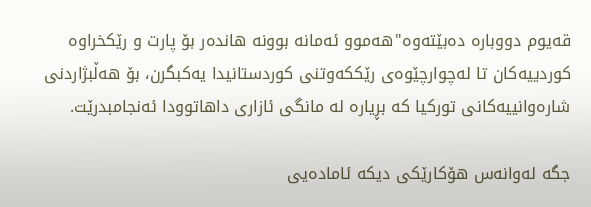قه‌یوم دووبارە دەبێتەوە"هەموو ئەمانە بوونە هاندەر بۆ پارت و رێكخراوە كوردییەكان تا لەچوارچێوەى رێككەوتنى كوردستانیدا یەكبگرن، بۆ هەڵبژاردنى شارەوانییەكانى توركیا كە بڕیارە لە مانگى ئازارى داهاتوودا ئەنجامبدرێت.

جگە لەوانه‌س هۆكارێكى دیكە ئاماده‌یى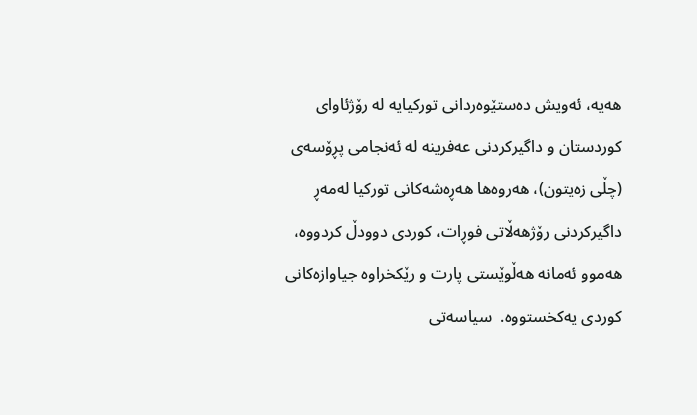هه‌یه‌، ئەویش دەستێوەردانى توركیایە لە رۆژئاواى كوردستان و داگیركردنى عەفرینه‌ لە ئەنجامى پڕۆسەى (چڵى زەیتون)، هەروەها هەڕەشەكانى توركیا لەمەڕ داگیركردنى رۆژهەڵاتى فوڕات، كوردى دوودڵ كردووه‌، هەموو ئەمانە هەڵوێستى پارت و رێكخراوە جیاوازەكانى كوردى یەكخستووە.  سیاسەتى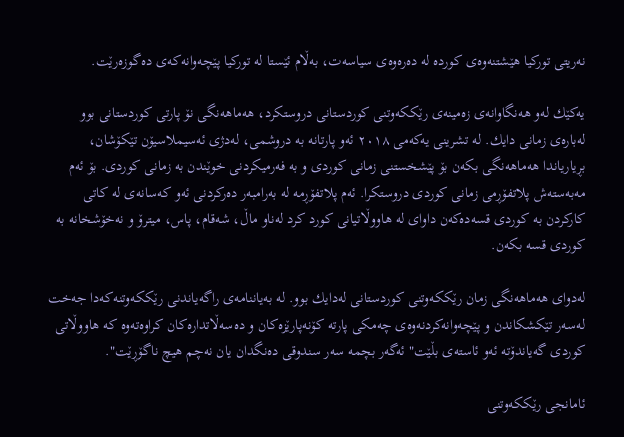نه‌ریتى توركیا هێشتنەوەى كوردە لە دەرەوەى سیاسەت، به‌ڵام ئێستا له‌ توركیا پێچه‌وانه‌كه‌ى ده‌گوزه‌رێت.

یەكێك لەو هەنگاوانەى زەمینەى رێككەوتنى كوردستانى دروستكرد، هەماهەنگى نۆ پارتى كوردستانى بوو لەبارەى زمانى دایك. لە تشرینى یەكەمى ٢٠١٨ ئەو پارتانە بە دروشمى، لەدژى ئەسیملاسیۆن تێكۆشان، بڕیاریاندا هەماهەنگى بكەن بۆ پێشخستنى زمانى كوردى و بە فەرمیكردنى خوێندن بە زمانى كوردى. بۆ ئەم مەبەستەش پلاتفۆڕمى زمانى كوردى دروستكرا. ئەم پلاتفۆڕمە لە بەرامبەر دەركردنى ئەو كەسانەى لە كاتى كاركردن بە كوردى قسەدەكەن داواى لە هاووڵاتیانى كورد كرد لەناو ماڵ، شەقام، پاس، میترۆ و نەخۆشخانە بە كوردى قسە بكەن.

لەدواى هەماهەنگى زمان رێككەوتنى كوردستانى لەدایك بوو. لە بەیاننامەى راگەیاندنى رێككەوتنه‌كه‌دا جەخت لەسەر تێكشكاندن و پێچەوانەكردنەوەى چەمكى پارتە كۆنه‌پارێزه‌كان و دەسەڵاتداره‌كان كراوەتەوە كە هاووڵاتى كوردى گەیاندۆتە ئەو ئاستەى بڵێت" ئەگەر بچمە سەر سندوقى دەنگدان یان نەچم هیچ ناگۆڕێت".

ئامانجى رێككەوتنى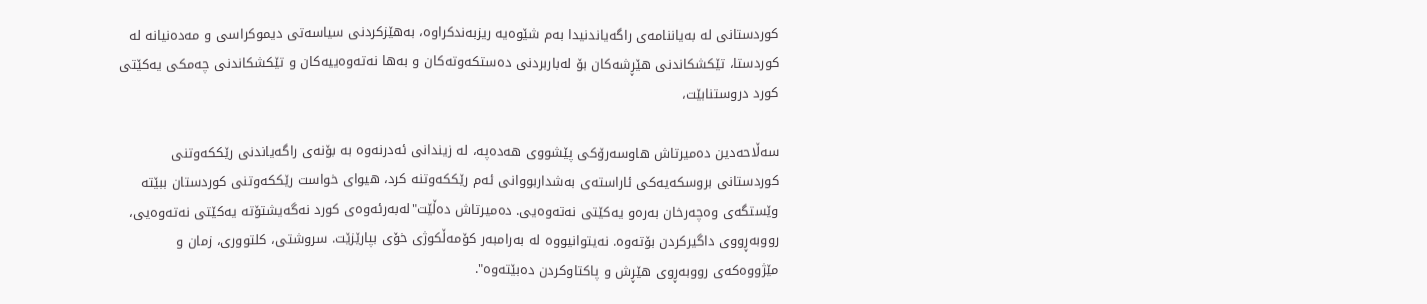كوردستانى له‌ به‌یاننامه‌ى راگه‌یاندنیدا بەم شێوەیە ریزبەندكراوە، بەهێزكردنى سیاسەتى دیموكراسى و مەدەنیانە لە كوردستا، تێكشكاندنى هێڕشەكان بۆ لەباربردنى دەستكەوتەكان و بەها نەتەوەییەكان و تێكشكاندنى چەمكى یەكێتى كورد دروستنابێت،

سەڵاحەدین دەمیرتاش هاوسەرۆكى پێشووى هه‌ده‌په‌، لە زیندانى ئەدرنەوه‌ بە بۆنەى راگەیاندنى رێككەوتنى كوردستانى بروسكەیەكى ئاراستەى بەشداربووانى ئەم رێككەوتنە كرد، هیواى خواست رێككەوتنى كوردستان ببێتە وێستگەى وەچەرخان بەرەو یەكێتى نەتەوەیى. دەمیرتاش ده‌ڵێت"لەبەرئەوەى كورد نەگەیشتۆتە یەكێتى نەتەوەیى، رووبەڕووى داگیركردن بۆتەوە. نەیتوانیووە لە بەرامبەر كۆمەڵكوژى خۆى بپارێزێت. سروشتى، كلتوورى، زمان و مێژووەكەى رووبەڕوى هێڕش و پاكتاوكردن دەبێتەوە".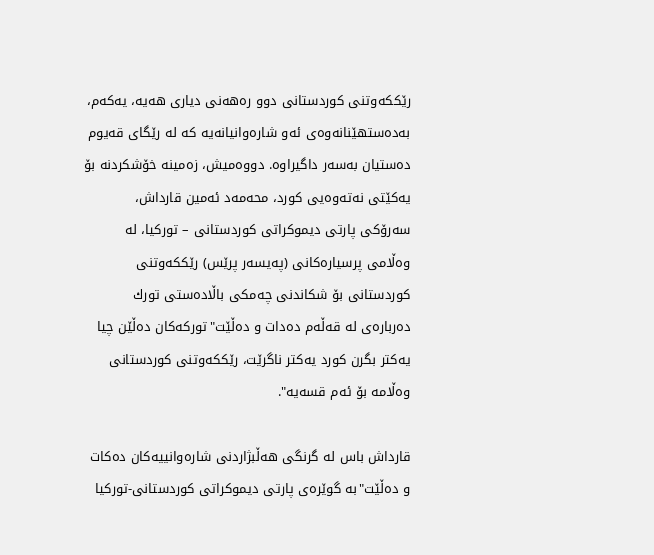رێككه‌وتنى كوردستانى دوو ره‌هه‌نى دیارى هه‌یه‌، یەكەم، بەدەستهێنانەوەى ئەو شارەوانیانەیە كە لە رێگاى قه‌یوم دەستیان بەسەر داگیراوە. دووەمیش، زەمینە خۆشكردنە بۆ یەكێتى نەتەوەیى كورد، محەمەد ئەمین قارداش، سەرۆكى پارتى دیموكراتى كوردستانى – توركیا، لە وەڵامى پرسیارەكانى (پەیسەر پرێس) رێككەوتنى كوردستانى بۆ شكاندنى چەمكى باڵادەستى تورك دەربارەى لە قەڵەم دەدات و دەڵێت"توركەكان دەڵێن چیا یەكتر بگرن كورد یەكتر ناگرێت، رێككەوتنى كوردستانى وەڵامە بۆ ئەم قسه‌یه‌".

قارداش باس لە گرنگى هەڵبژاردنى شارەوانییەكان دەكات و ده‌ڵێت"بە گوێرەى پارتى دیموكراتى كوردستانى-توركیا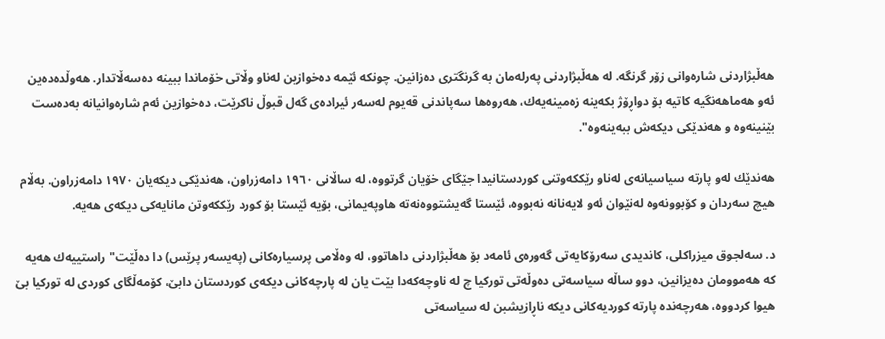هەڵبژاردنى شارەوانى زۆر گرنگە. لە هەڵبژاردنى پەرلەمان بە گرنگترى دەزانین. چونكە ئێمە دەخوازین لەناو وڵاتى خۆماندا ببینە دەسەڵاتدار. هەوڵدەدەین ئەو هەماهەنگیە كاتیە بۆ دواڕۆژ بكەینە زەمینەیەك، هەروەها سەپاندنى قه‌یوم لەسەر ئیرادەى گەل قبوڵ ناكرێت، دەخوازین ئەم شارەوانیانە بەدەست بێنینەوە و هەندێكى دیكەش ببەینەوە".

هەندێك لەو پارتە سیاسیانەى لەناو رێككەوتنى كوردستانیدا جێگاى خۆیان گرتووە، لە ساڵانى ١٩٦٠ دامەزراون، هەندێكى دیكەیان ١٩٧٠ دامەزراون. بەڵام هیچ سه‌ردان و كۆبوونه‌وه‌ له‌نێوان ئه‌و لایه‌نانه‌ نه‌بووه‌، ئێستا گه‌یشتووه‌نه‌ته‌ هاوپه‌یمانى، بۆیه‌ ئێستا بۆ كورد رێككه‌وتن مانایه‌كى دیكه‌ى هه‌یه‌.

د. سەلجوق میزراكلى، كاندیدى سەرۆكایەتى گەورەى ئامەد بۆ هەڵبژاردنى داهاتوو، لە وەڵامى پرسیارەكانى (پەیسەر پرێس) دا دەڵێت"راستییەك هەیە كە هەموومان دەیزانین، دوو ساڵە سیاسەتى دەوڵەتى توركیا چ لە ناوچەكەدا بێت یان لە پارچەكانى دیكەى كوردستان دابێ، كۆمەڵگاى كوردى لە توركیا بێ هیوا كردووە، هەرچەندە پارتە كوردیەكانى دیكە ناڕازیشبن لە سیاسەتى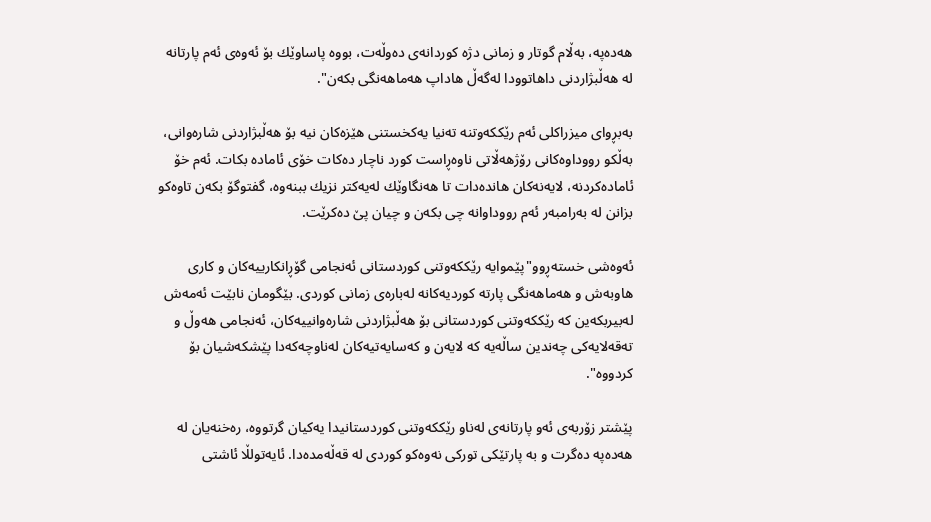هه‌ده‌په‌، بەڵام گوتار و زمانى دژە كوردانەى دەوڵەت، بووە پاساوێك بۆ ئەوەى ئەم پارتانە لە هەڵبژاردنى داهاتوودا لەگەڵ هاداپ هەماهەنگى بكەن".

به‌بڕواى میزراكلى ئەم رێككەوتنە تەنیا یەكخستنى هێزەكان نیە بۆ هەڵبژاردنى شارەوانى، بەڵكو رووداوەكانى رۆژهەڵاتى ناوەڕاست كورد ناچار دەكات خۆى ئامادە بكات. ئەم خۆ ئامادەكردنە، لایەنەكان هاندەدات تا هەنگاوێك لەیەكتر نزیك ببنەوە، گفتوگۆ بكەن تاوەكو بزانن لە بەرامبەر ئەم رووداوانە چى بكەن و چیان پێ دەكرێت.

ئه‌وه‌شى خسته‌ڕوو"پێموایە رێككەوتنى كوردستانى ئەنجامى گۆڕانكارییەكان و كارى هاوبەش و هەماهەنگى پارتە كوردیەكانە لەبارەى زمانى كوردى. بێگومان نابێت ئەمەش لەبیربكەین كە رێككەوتنى كوردستانى بۆ هەڵبژاردنى شارەوانییەكان، ئەنجامى هەوڵ و تەقەلایەكى چەندین ساڵەیە كە لایەن و كەسایەتیەكان لەناوچەكەدا پێشكەشیان بۆ كردووە".

پێشتر زۆربەى ئەو پارتانەى لەناو رێككەوتنى كوردستانیدا یەكیان گرتووە، رەخنەیان لە هه‌ده‌په‌ دەگرت و بە پارتێكى توركى نەوەكو كوردى لە قەڵەمدەدا. ئایەتولڵا ئاشتى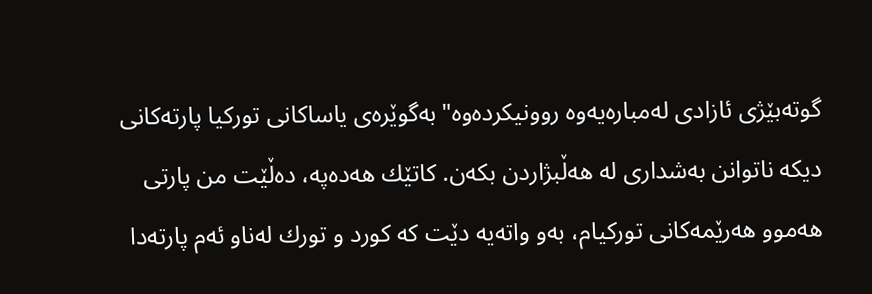گوتەبێژى ئازادى لەمبارەیەوە روونیكرده‌وه‌"بەگوێرەى یاساكانى توركیا پارتەكانى دیكە ناتوانن بەشدارى لە هەڵبژاردن بكەن. كاتێك هه‌ده‌په‌، دەڵێت من پارتى هەموو هەرێمەكانى توركیام، بەو واتەیە دێت كە كورد و تورك لەناو ئەم پارتەدا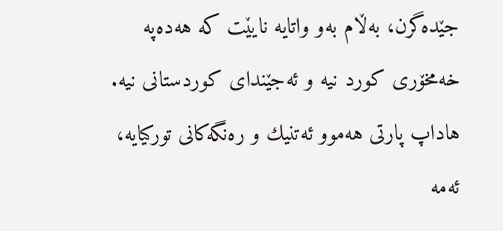جێدەگرن، بەڵام بەو واتایە نایێت كە هه‌ده‌په‌ خەمخۆرى كورد نیە و ئەجێنداى كوردستانى نیە. هاداپ پارتى هەموو ئەتنیك و رەنگەكانى توركیایە، ئەمە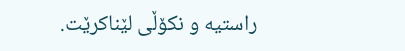راستیە و نكۆڵى لێناكرێت.